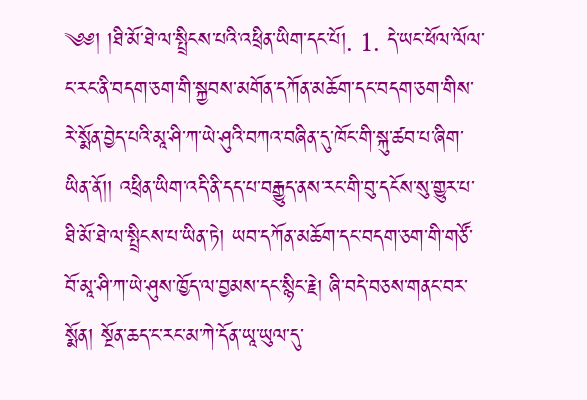༄༅། །ཐི་མོ་ཐེ་ལ་སྤྲིངས་པའི་འཕྲིན་ཡིག་དང་པོ།. 1. དེ་ཡང་ཕོལ་ལོལ་ང་རང་ནི་བདག་ཅག་གི་སྐྱབས་མགོན་དཀོན་མཆོག་དང་བདག་ཅག་གིས་རེ་སྨོན་བྱེད་པའི་མཱ་ཤི་ཀ་ཡེ་ཤུའི་བཀའ་བཞིན་དུ་ཁོང་གི་སྐུ་ཚབ་པ་ཞིག་ཡིན་ནོ།། འཕྲིན་ཡིག་འདི་ནི་དད་པ་བརྒྱུད་ནས་རང་གི་བུ་དངོས་སུ་གྱུར་པ་ཐི་མོ་ཐེ་ལ་སྤྲིངས་པ་ཡིན་ཏེ། ཡབ་དཀོན་མཆོག་དང་བདག་ཅག་གི་གཙོ་བོ་མཱ་ཤི་ཀ་ཡེ་ཤུས་ཁྱོད་ལ་བྱམས་དང་སྙིང་རྗེ། ཞི་བདེ་བཅས་གནང་བར་སྨོན། སྔོན་ཆད་ང་རང་མ་ཀེ་དོན་ཡཱ་ཡུལ་དུ་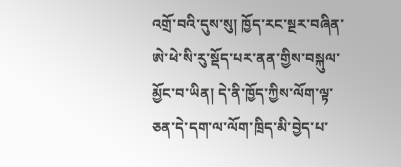འགྲོ་བའི་དུས་སུ། ཁྱོད་རང་སྔར་བཞིན་ཨེ་ཕེ་སི་རུ་སྡོད་པར་ནན་གྱིས་བསྐུལ་མྱོང་བ་ཡིན། དེ་ནི་ཁྱོད་ཀྱིས་ལོག་ལྟ་ཅན་དེ་དག་ལ་ལོག་ཁྲིད་མི་བྱེད་པ་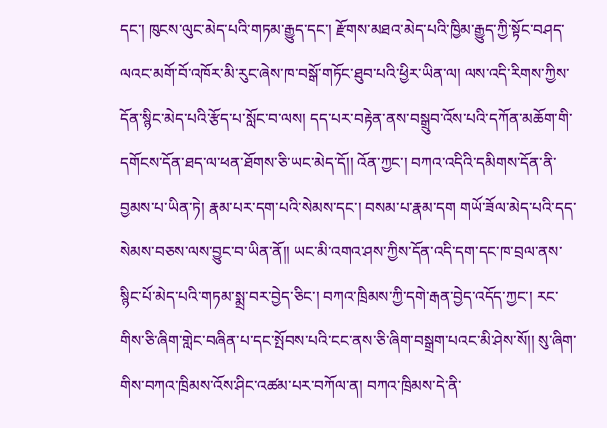དང་། ཁུངས་ལུང་མེད་པའི་གཏམ་རྒྱུད་དང་། རྫོགས་མཐའ་མེད་པའི་ཁྱིམ་རྒྱུད་ཀྱི་སྟོང་བཤད་ལའང་མགོ་བོ་འཁོར་མི་རུང་ཞེས་ཁ་བསྒོ་གཏོང་ཐུབ་པའི་ཕྱིར་ཡིན་ལ། ལས་འདི་རིགས་ཀྱིས་དོན་སྙིང་མེད་པའི་རྩོད་པ་སློང་བ་ལས། དད་པར་བརྟེན་ནས་བསྒྲུབ་འོས་པའི་དཀོན་མཆོག་གི་དགོངས་དོན་ཐད་ལ་ཕན་ཐོགས་ཅི་ཡང་མེད་དོ།། འོན་ཀྱང་། བཀའ་འདིའི་དམིགས་དོན་ནི་བྱམས་པ་ཡིན་ཏེ། རྣམ་པར་དག་པའི་སེམས་དང་། བསམ་པ་རྣམ་དག གཡོ་ཟོལ་མེད་པའི་དད་སེམས་བཅས་ལས་བྱུང་བ་ཡིན་ནོ།། ཡང་མི་འགའ་ཤས་ཀྱིས་དོན་འདི་དག་དང་ཁ་བྲལ་ནས་སྙིང་པོ་མེད་པའི་གཏམ་སྨྲ་བར་བྱེད་ཅིང་། བཀའ་ཁྲིམས་ཀྱི་དགེ་རྒན་བྱེད་འདོད་ཀྱང་། རང་གིས་ཅི་ཞིག་གླེང་བཞིན་པ་དང་སྤོབས་པའི་ངང་ནས་ཅི་ཞིག་བསྒྲག་པའང་མི་ཤེས་སོ།། སུ་ཞིག་གིས་བཀའ་ཁྲིམས་འོས་ཤིང་འཚམ་པར་བཀོལ་ན། བཀའ་ཁྲིམས་དེ་ནི་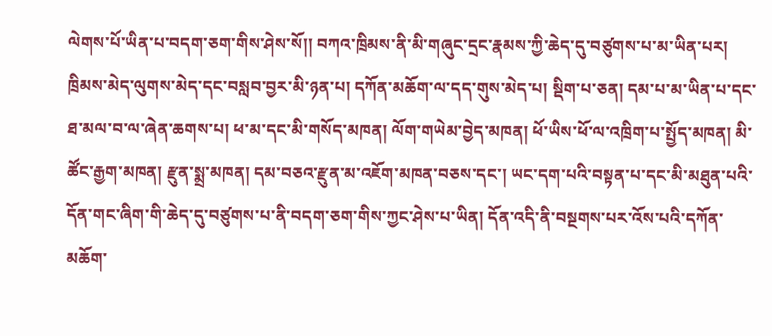ལེགས་པོ་ཡིན་པ་བདག་ཅག་གིས་ཤེས་སོ།། བཀའ་ཁྲིམས་ནི་མི་གཞུང་དྲང་རྣམས་ཀྱི་ཆེད་དུ་བཙུགས་པ་མ་ཡིན་པར། ཁྲིམས་མེད་ལུགས་མེད་དང་བསླབ་བྱར་མི་ཉན་པ། དཀོན་མཆོག་ལ་དད་གུས་མེད་པ། སྡིག་པ་ཅན། དམ་པ་མ་ཡིན་པ་དང་ཐ་མལ་བ་ལ་ཞེན་ཆགས་པ། ཕ་མ་དང་མི་གསོད་མཁན། ལོག་གཡེམ་བྱེད་མཁན། ཕོ་ཡིས་ཕོ་ལ་འཁྲིག་པ་སྤྱོད་མཁན། མི་ཚོང་རྒྱག་མཁན། རྫུན་སྨྲ་མཁན། དམ་བཅའ་རྫུན་མ་འཇོག་མཁན་བཅས་དང་། ཡང་དག་པའི་བསྟན་པ་དང་མི་མཐུན་པའི་དོན་གང་ཞིག་གི་ཆེད་དུ་བཙུགས་པ་ནི་བདག་ཅག་གིས་ཀྱང་ཤེས་པ་ཡིན། དོན་འདི་ནི་བསྔགས་པར་འོས་པའི་དཀོན་མཆོག་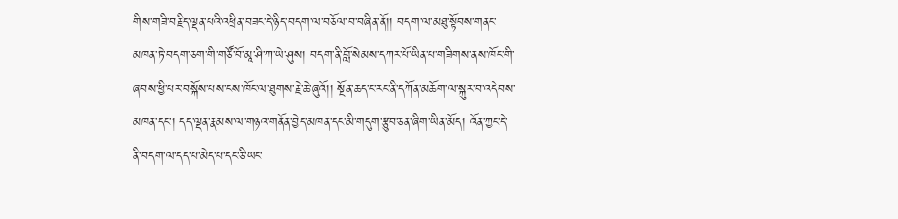གིས་གཟི་བརྗིད་ལྡན་པའི་འཕྲིན་བཟང་དེ་ཉིད་བདག་ལ་བཅོལ་བ་བཞིན་ནོ།། བདག་ལ་མཐུ་སྟོབས་གནང་མཁན་ཏེ་བདག་ཅག་གི་གཙོ་བོ་མཱ་ཤི་ཀ་ཡེ་ཤུས། བདག་ནི་བློ་སེམས་དཀར་པོ་ཡིན་པ་གཟིགས་ནས་ཁོང་གི་ཞབས་ཕྱི་པར་བསྐོས་པས་ངས་ཁོང་ལ་ཐུགས་རྗེ་ཆེ་ཞུའོ།། སྔོན་ཆད་ང་རང་ནི་དཀོན་མཆོག་ལ་སྐུར་བ་འདེབས་མཁན་དང་། དད་ལྡན་རྣམས་ལ་གཉའ་གནོན་བྱེད་མཁན་དང་མི་གདུག་རྩུབ་ཅན་ཞིག་ཡིན་མོད། འོན་ཀྱང་དེ་ནི་བདག་ལ་དད་པ་མེད་པ་དང་ཅི་ཡང་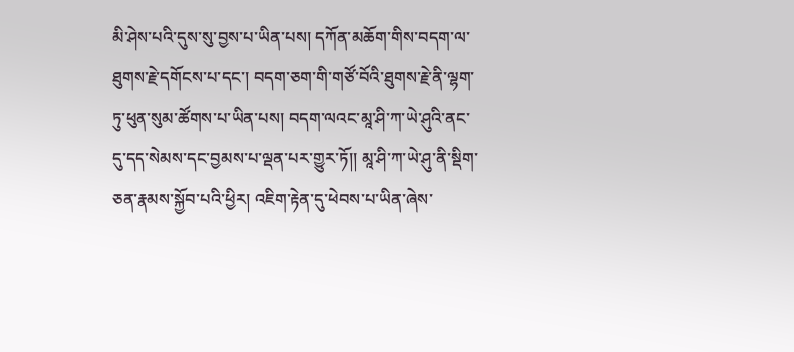མི་ཤེས་པའི་དུས་སུ་བྱས་པ་ཡིན་པས། དཀོན་མཆོག་གིས་བདག་ལ་ཐུགས་རྗེ་དགོངས་པ་དང་། བདག་ཅག་གི་གཙོ་བོའི་ཐུགས་རྗེ་ནི་ལྷག་ཏུ་ཕུན་སུམ་ཚོགས་པ་ཡིན་པས། བདག་ལའང་མཱ་ཤི་ཀ་ཡེ་ཤུའི་ནང་དུ་དད་སེམས་དང་བྱམས་པ་ལྡན་པར་གྱུར་ཏོ།། མཱ་ཤི་ཀ་ཡེ་ཤུ་ནི་སྡིག་ཅན་རྣམས་སྐྱོབ་པའི་ཕྱིར། འཇིག་རྟེན་དུ་ཕེབས་པ་ཡིན་ཞེས་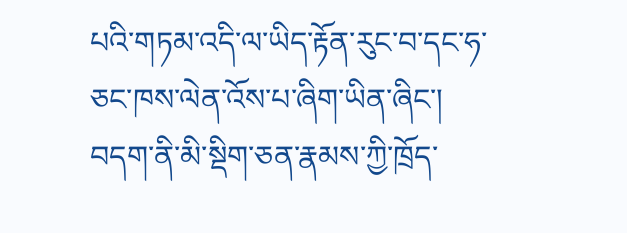པའི་གཏམ་འདི་ལ་ཡིད་རྟོན་རུང་བ་དང་ཧ་ཅང་ཁས་ལེན་འོས་པ་ཞིག་ཡིན་ཞིང་། བདག་ནི་མི་སྡིག་ཅན་རྣམས་ཀྱི་ཁྲོད་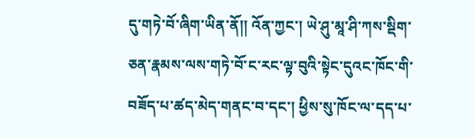དུ་གཏེ་བོ་ཞིག་ཡིན་ནོ།། འོན་ཀྱང་། ཡེ་ཤུ་མཱ་ཤི་ཀས་སྡིག་ཅན་རྣམས་ལས་གཏེ་བོ་ང་རང་ལྟ་བུའི་སྟེང་དུའང་ཁོང་གི་བཟོད་པ་ཚད་མེད་གནང་བ་དང་། ཕྱིས་སུ་ཁོང་ལ་དད་པ་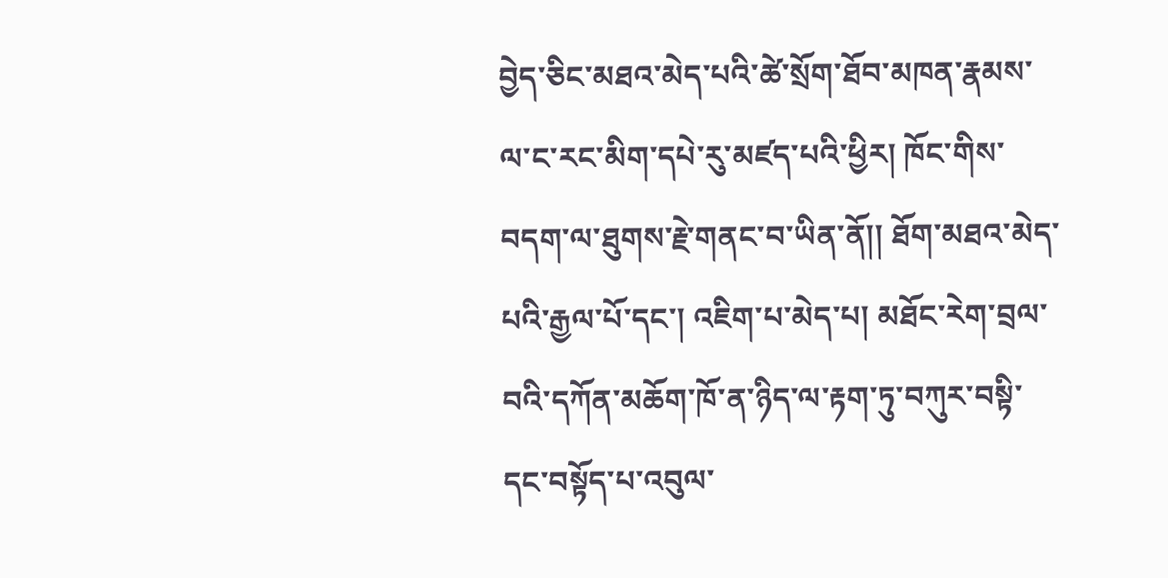བྱེད་ཅིང་མཐའ་མེད་པའི་ཚེ་སྲོག་ཐོབ་མཁན་རྣམས་ལ་ང་རང་མིག་དཔེ་རུ་མཛད་པའི་ཕྱིར། ཁོང་གིས་བདག་ལ་ཐུགས་རྗེ་གནང་བ་ཡིན་ནོ།། ཐོག་མཐའ་མེད་པའི་རྒྱལ་པོ་དང་། འཇིག་པ་མེད་པ། མཐོང་རེག་བྲལ་བའི་དཀོན་མཆོག་ཁོ་ན་ཉིད་ལ་རྟག་ཏུ་བཀུར་བསྟི་དང་བསྟོད་པ་འབུལ་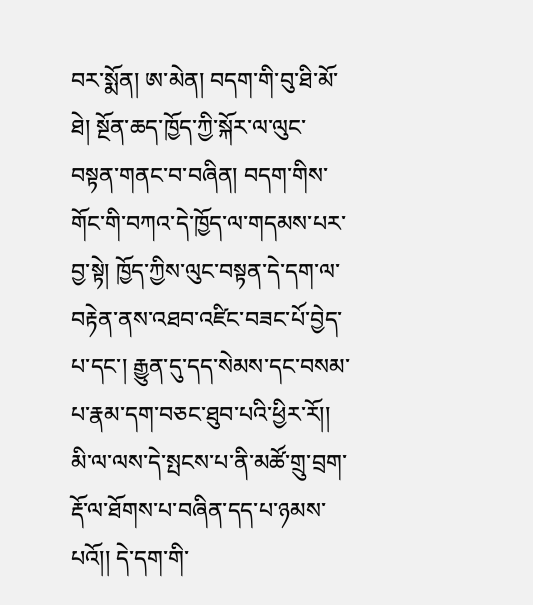བར་སྨོན། ཨ་མེན། བདག་གི་བུ་ཐི་མོ་ཐེ། སྔོན་ཆད་ཁྱོད་ཀྱི་སྐོར་ལ་ལུང་བསྟན་གནང་བ་བཞིན། བདག་གིས་གོང་གི་བཀའ་དེ་ཁྱོད་ལ་གདམས་པར་བྱ་སྟེ། ཁྱོད་ཀྱིས་ལུང་བསྟན་དེ་དག་ལ་བརྟེན་ནས་འཐབ་འཛིང་བཟང་པོ་བྱེད་པ་དང་། རྒྱུན་དུ་དད་སེམས་དང་བསམ་པ་རྣམ་དག་བཅང་ཐུབ་པའི་ཕྱིར་རོ།། མི་ལ་ལས་དེ་སྤངས་པ་ནི་མཚོ་གྲུ་བྲག་རྡོ་ལ་ཐོགས་པ་བཞིན་དད་པ་ཉམས་པའོ།། དེ་དག་གི་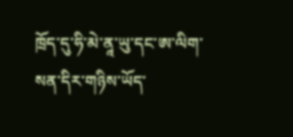ཁྲོད་དུ་ཧི་མེ་ནཱ་ཡུ་དང་ཨ་ལིག་སན་དིར་གཉིས་ཡོད་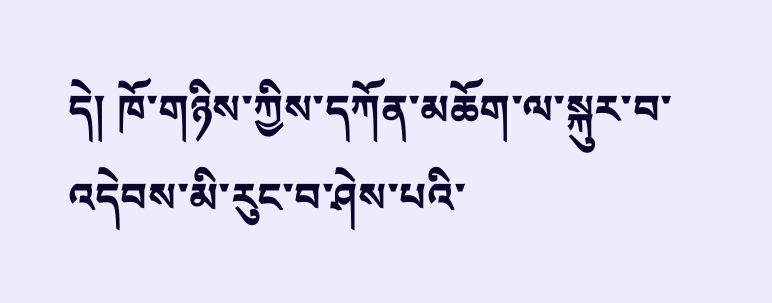དེ། ཁོ་གཉིས་ཀྱིས་དཀོན་མཆོག་ལ་སྐུར་བ་འདེབས་མི་རུང་བ་ཤེས་པའི་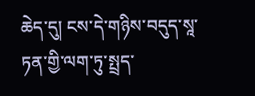ཆེད་དུ། ངས་དེ་གཉིས་བདུད་སཱ་ཏན་གྱི་ལག་ཏུ་སྤྲད་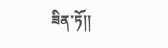ཟིན་ཏོ།།